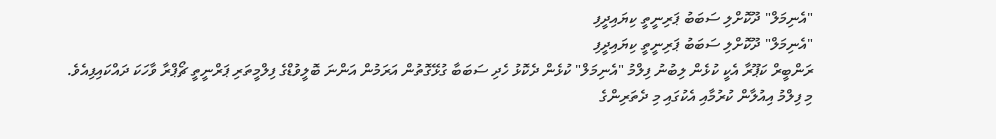"އެނިމަލް" ދޫކޮށްލި ސަބަބު ޕަރިނީތީ ކިޔައިދީފި
"އެނިމަލް" ދޫކޮށްލި ސަބަބު ޕަރިނީތީ ކިޔައިދީފި
ރަންބީރް ކަޕޫރާ އެކީ ކުޅެން ލިބުނު ފިލްމު "އެނިމަލް" ކުޅެން ދެކޮޅު ހެދި ސަބަބާ ގުޅޭގޮތުން އަރަމުން އަންނަ ބޮލީވުޑްގެ ފިލްމީތަރި ޕަރްނީތީ ޗޯޕްރާ ވާހަކަ ދައްކައިފިއެވެ.
މި ފިލްމު އިއުލާން ކުރުމާއި އެކުގައި މި ދެތަރިންގެ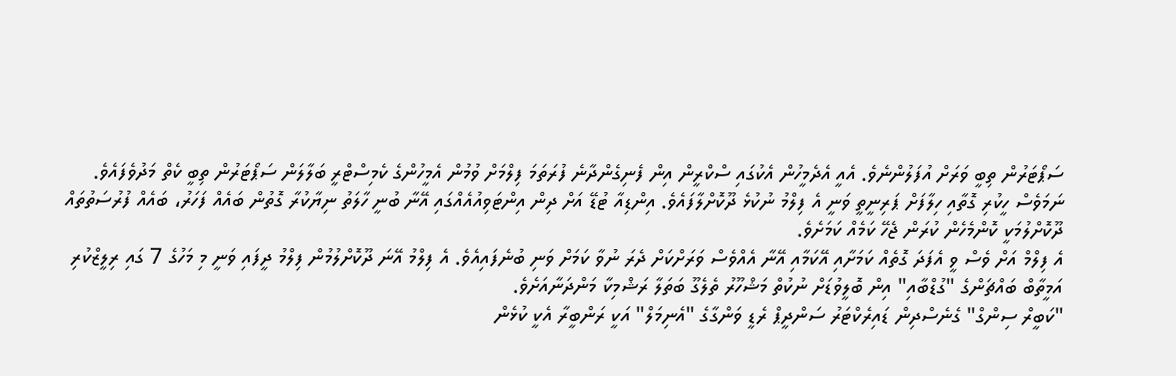ސަޕޯޓަރުން ތިބީ ވަރަށް އުފަލުންނެވެ. އެއީ އެދެމީހުން އެކުގައި ސްކްރީން އިން ފެނިގެންދާނެ ފުރަތަމަ ފިލްމަށް ވުމުން އެމީހުންގެ ކެމިސްޓްރީ ބަލާލަން ސަޕޯޓަރުން ތިބީ ކެތް މަދުވެފައެވެ.
ނަމަވެސް ހީކުރި ގޮތާއި ހިލާފަށް ޕަރިނީތީ ވަނީ އެ ފިލްމު ނުކުޅެ ދޫކޮށްލާފައެވެ. އިންޑިއާ ޓުޑޭ އަށް ދިން އިންޓަވިއުއެއްގައި އޭނާ ބުނީ ހާލަތު ނިޔާކުރާ ގޮތުން ބައެއް ފަހަރު، ބައެއް ފުރުސަތުތައް ދޫކޮށްލުމަކީ ކޮންމެހެން ކުރަން ޖެހޭ ކަމެއް ކަމަށެވެ.
އެ ފިލްމް އަށް ވެސް ވީ އެފަދަ ގޮތެއް ކަމަށާއި އޭކަމާއި އޭނާ އެއްވެސް ވަރަށްކަށް ދެރަ ނުވާ ކަމަށް ވަނި ބުނެފައިއެވެ. އެ ފިލްމު އޭނަ ދޫކޮށްލުމުން ފިލްމު ދީފައި ވަނީ މި މަހުގެ 7 ގައި ރިލީޒްކުރި އަމީތާބް ބައްޗަންގެ "ގުޑްބާއި" އިން ބޮލީވުޑަށް ނުކުތް މަޝްހޫރު ތެލެގޫ ބަތަލާ ރަޝްމިކާ މަންދަނާއަށެވެ.
"ކަބީރް ސިންގް" ގެނެސްދިން ޑައިރެކްޓަރު ސަންދީޕް ރެޑީ ވަންގާގެ "އެނިމަލް" އަކީ ރަންބީރާ އެކީ ކުޅެން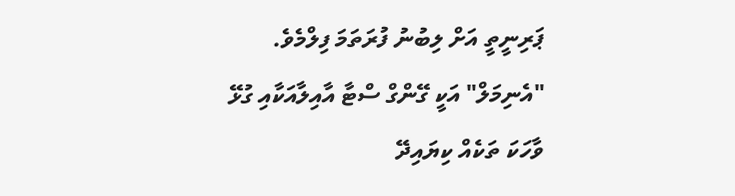ޕަރިނީތީ އަށް ލިބުނު ފުރަތަމަ ފިލްމެވެ. "އެނިމަލް" އަކީ ގޭންގް ސްޓާ އާއިލާއަކާއި ގުޅޭ ވާހަކަ ތަކެއް ކިޔައިދޭ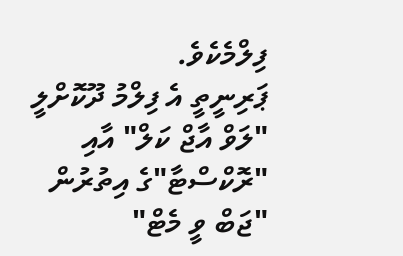ފިލްމެކެވެ.
ޕަރިނީތީ އެ ފިލްމު ދޫކޮށްލީ "ލަވް އާޖް ކަލް" އާއި "ރޮކްސްޓާ"ގެ އިތުރުން "ޖަބް ވީ މެޓް"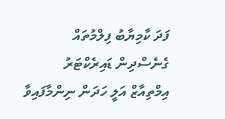ފަދަ ކާމިޔާބު ފިލްމުތައް ގެނެސްދިން ޑައިރެކްޓަރު އިމްތިއާޒް އަލީ ހަދަން ނިންމާފައިވާ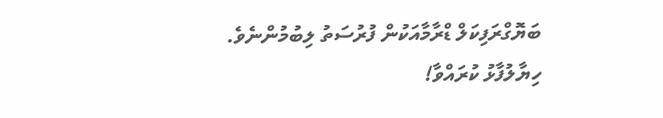ބަޔޮގްރަފިކަލް ޑްރާމާއަކުން ފުރުސަތު ލިބުމުންނެވެ.
ހިޔާލުފާޅު ކުރައްވާ!